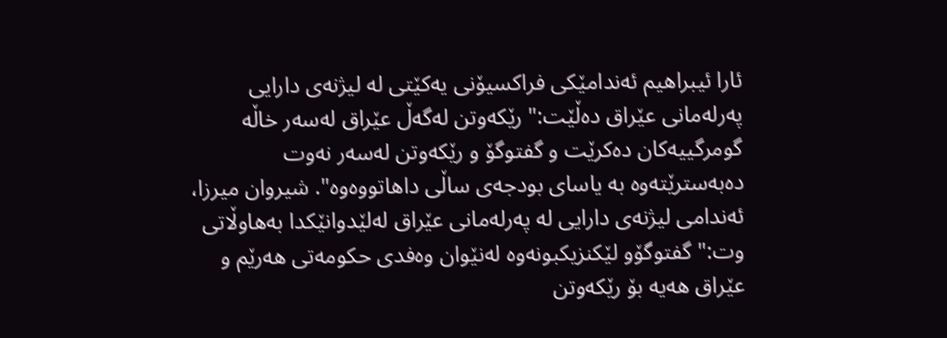ئارا ئیبراهیم ئه‌ندامێکى فراکسیۆنى یه‌کێتى له‌ لیژنه‌ى دارایى په‌رله‌مانى عێراق ده‌ڵێت:" رێکه‌وتن له‌گه‌ڵ عێراق له‌سه‌ر خاڵه‌ گومرگییه‌کان ده‌کرێت و گفتوگۆ و رێکه‌وتن له‌سه‌ر نه‌وت ده‌به‌سترێته‌وه‌ به‌ یاساى بودجه‌ى ساڵى داهاتووه‌وه‌". شیروان میرزا، ئه‌ندامى لیژنه‌ى دارایى له‌ په‌رله‌مانى عێراق له‌لێدوانێکدا به‌هاوڵاتى وت:" گفتوگۆو لێکنزیکبونه‌وه‌ له‌نێوان وه‌فدى حکومه‌تى هه‌رێم و عێراق هه‌یه‌ بۆ رێکه‌وتن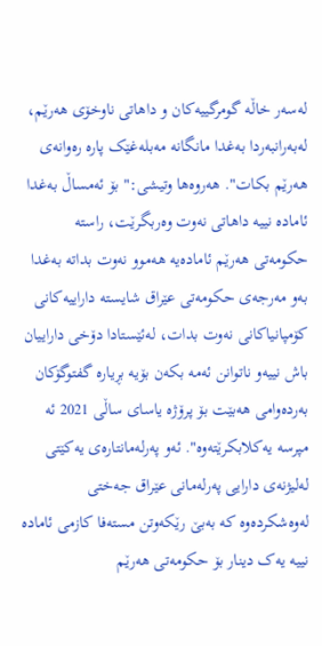له‌سه‌ر خاڵه‌ گومرگییه‌کان و داهاتى ناوخۆى هه‌رێم، له‌به‌رانبه‌ردا به‌غدا مانگانه‌ مه‌بله‌غێک پاره‌ ره‌وانه‌ى هه‌رێم بکات". هه‌روه‌ها وتیشى:" بۆ ئه‌مساڵ به‌غدا ئاماده‌ نییه‌ داهاتى نه‌وت وه‌ربگرێت، راسته‌ حکومه‌تى هه‌رێم ئاماده‌یه‌ هه‌موو نه‌وت بداته‌ به‌غدا به‌و مه‌رجه‌ى حکومه‌تى عێراق شایسته‌ داراییه‌کانى کۆمپانیاکانى نه‌وت بدات، له‌ئێستادا دۆخى داراییان باش نییه‌و ناتوانن ئه‌مه‌ بکه‌ن بۆیه‌ بڕیاره‌ گفتوگۆکان به‌رده‌وامى هه‌بێت بۆ پرۆژه‌ یاساى ساڵى 2021 ئه‌ مپرسه‌ یه‌کلابکرێته‌وه‌". ئه‌و په‌رله‌مانتاره‌ى یه‌کێتى له‌لیژنه‌ى دارایى په‌رله‌مانى عێراق جه‌ختى له‌وه‌شکرده‌وه‌ که‌ به‌بێ رێکه‌وتن مسته‌فا کازمى ئاماده‌ نییه‌ یه‌ک دینار بۆ حکومه‌تى هه‌رێم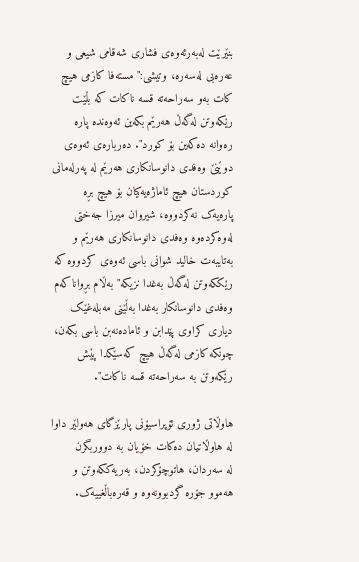بنێرێت له‌به‌رئه‌وه‌ى فشارى شه‌قامى شیعى و عه‌ره‌بى له‌سه‌ره‌، وتیشى:" مسته‌فا کازمى هیچ کات به‌و سه‌راحه‌ته‌ قسه‌ ناکات که‌ بڵێت رێکه‌وتن له‌گه‌ڵ هه‌رێم بکه‌ین ئه‌وه‌نده‌ پاره‌ ره‌وانه‌ ده‌که‌ین بۆ کورد". ده‌رباره‌ى ئه‌وه‌ى دوێنێ وه‌فدى دانوسانکارى هه‌رێم له‌ په‌رله‌مانى کوردستان هیچ ئاماژه‌یه‌کیان بۆ هیچ بڕه‌ پاره‌یه‌ک نه‌کردووه‌، شیروان میرزا جه‌ختى له‌وه‌کرده‌وه‌ وه‌فدى دانوسانکارى هه‌رێم و به‌تایبه‌ت خالید شوانى باسى ئه‌وه‌ى کردووه‌ که‌ رێککه‌وتن له‌گه‌ڵ به‌غدا نزیکه‌" به‌ڵام بڕواناکه‌م وه‌فدى دانوسانکار به‌غدا به‌ڵێنى مه‌بله‌غێک دیارى کراوى پێدابن و ئاماده‌نه‌بن باسى بکه‌ن، چونکه‌ کازمى له‌گه‌ڵ هیچ که‌سێکدا پێش رێکه‌وتن به‌ سه‌راحه‌ته‌ قسه‌ ناکات".

هاوڵاتى ژورى ئۆپراسیۆنى پارێزگاى هه‌ولێر داوا له‌ هاوڵاتیان ده‌کات خۆیان به‌ دووربگرن له‌ ‌سه‌ردان، هاتوچۆکردن، به‌ریه‌ککه‌وتن و هه‌موو جۆره‌ گردبوونه‌وه‌ و قه‌ره‌باڵغییه‌ک.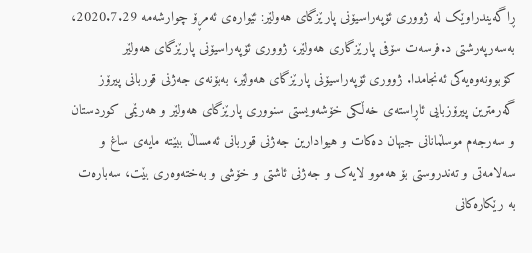ڕاگه‌یندراوێک له‌ ژوورى ئۆپه‌راسیۆنى پارێزگاى هه‌ولێر: ئێواره‌ى ئه‌مڕۆ چوارشه‌مه‌ 2020.7.29، به‌سه‌رپه‌رشتى د.فرسه‌ت سۆفى پارێزگارى هه‌ولێر، ژوورى ئۆپه‌راسیۆنى پارێزگاى هه‌ولێر کۆبوونه‌وه‌یه‌کى ئه‌نجامدا. ژوورى ئۆپه‌راسیۆنى پارێزگاى هه‌ولێر، به‌بۆنه‌ى جه‌ژنى قوربانى پیرۆز گه‌رمترین پیرۆزبایى ئاڕاسته‌ى خه‌ڵکى خۆشه‌ویستى سنوورى پارێزگاى هه‌ولێر و هه‌رێمى کوردستان و سه‌رجه‌م موسڵمانانى جیهان ده‌کات و هیوادارین جه‌ژنى قوربانى ئه‌مساڵ ببێته‌ مایه‌ى ساغ و سه‌لامه‌تى و ته‌ندروستى بۆ هه‌موو لایه‌ک و جه‌ژنى ئاشتى و خۆشى و به‌خته‌وه‌رى بێت، سه‌باره‌ت به‌ رێکاره‌کانى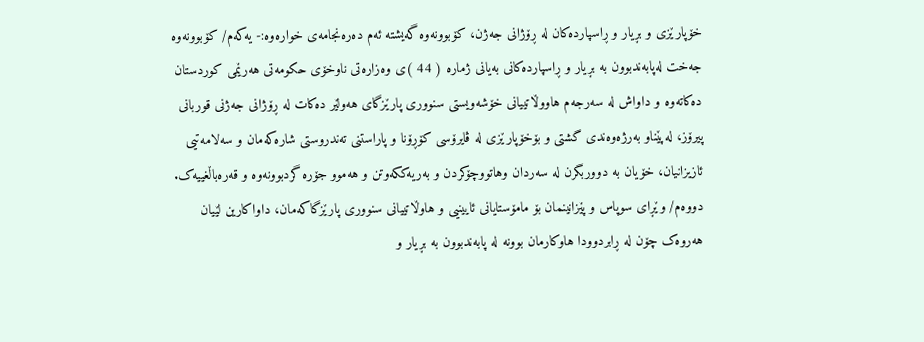خۆپارێزى و بڕیار و ڕاسپارده‌کان له‌ ڕۆژانى جه‌ژن، کۆبوونه‌وه‌ گه‌یشته‌ ئه‌م ده‌ره‌نجامه‌ى خواره‌وه‌:- یه‌که‌م/ کۆبوونه‌وه‌ جه‌خت له‌پابه‌ندبوون به‌ بڕیار و ڕاسپارده‌کانى به‌یانى ژماره‌ ( 44 )ى وه‌زاره‌تى ناوخۆى حکومه‌تى هه‌رێمى کوردستان ده‌کاته‌وه‌ و داواش له‌ سه‌رجه‌م هاووڵاتییانى خۆشه‌ویستى سنوورى پارێزگاى هه‌ولێر ده‌کات له‌ ڕۆژانى جه‌ژنى قوربانى پیرۆز، له‌پێناو به‌رژه‌وه‌ندى گشتى و بۆخۆپارێزى له‌ ڤایرۆسى کۆڕۆنا و پاراستنى ته‌ندروستى شاره‌که‌مان و سه‌لامه‌تیى ئازیزانیان، خۆیان به‌ دووربگرن له‌ ‌سه‌ردان وهاتووچۆکردن و به‌ریه‌ککه‌وتن و هه‌موو جۆره‌ گردبوونه‌وه‌ و قه‌ره‌باڵغییه‌ک. دووه‌م/ وێڕاى سوپاس و پێزانینمان بۆ مامۆستایانى ئایینیى و هاوڵاتییانى سنوورى پارێزگاکه‌مان، داواکارین لێیان هه‌روه‌ک چۆن له‌ ڕابردوودا هاوکارمان بوونه‌ له‌ پابه‌ندبوون به‌ بڕیار و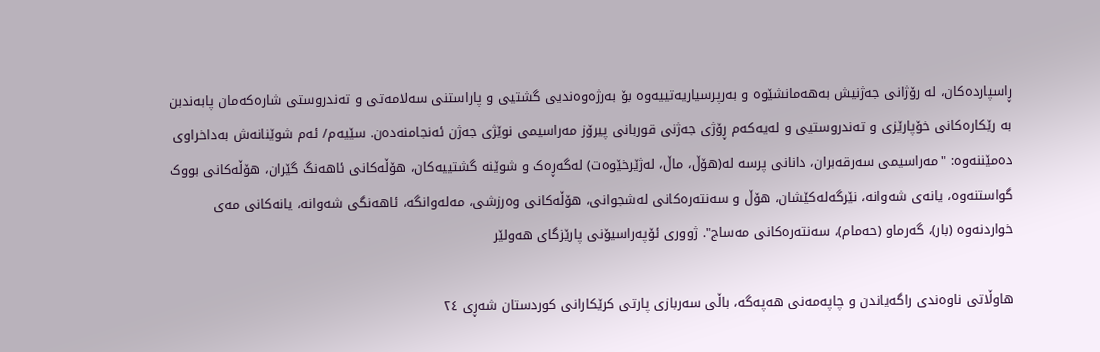ڕاسپارده‌کان، له‌ رۆژانى جه‌ژنیش به‌هه‌مانشێوه‌ و به‌رپرسیاریه‌تییه‌وه‌ بۆ به‌رژه‌وه‌ندیى گشتیى و پاراستنى سه‌لامه‌تى و ته‌ندروستى شاره‌که‌مان پابه‌ندبن به‌ رێکاره‌کانى خۆپارێزى و ته‌ندروستیى و له‌یه‌که‌م ڕۆژى جه‌ژنى قوربانى پیرۆز مه‌راسیمى نوێژى جه‌ژن ئه‌نجامنه‌ده‌ن. سێیه‌م/ ئه‌م شوێنانه‌ش به‌داخراوى ده‌مێننه‌وه‌: "مه‌راسیمى سه‌رقه‌بران، دانانى پرسه‌ له‌(هۆڵ، ماڵ، له‌ژێرخێوه‌ت) له‌گه‌ڕه‌ک و شوێنه‌ گشتییه‌کان، هۆڵه‌کانى ئاهه‌نگ گێران، هۆڵه‌کانى بووک گواستنه‌وه‌، یانه‌ى شه‌وانه‌، نێرگه‌له‌کێشان، هۆڵ و سه‌نته‌ره‌کانى له‌شجوانی، هۆڵه‌کانى وه‌رزشی، مه‌له‌وانگه‌، ئاهه‌نگى شه‌وانه‌، یانه‌کانى مه‌ى خواردنه‌وه‌ (بار)، گه‌رماو (حه‌مام)، سه‌نته‌ره‌کانى مه‌ساج". ژوورى ئۆپه‌راسیۆنى پارێزگاى هه‌ولێر

هاوڵاتى ناوه‌ندى راگه‌یاندن و چاپه‌مه‌نى هه‌په‌گه‌، باڵى سه‌ربازى پارتى کرێکارانى کوردستان شه‌ڕى ٢٤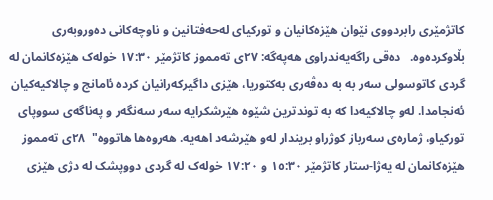کاتژمێرى رابردووى نێوان هێزه‌کانیان و تورکیاى له‌حه‌فتانین و ناوچه‌کانى ده‌وروبه‌رى بڵاوکرده‌وه‌.   ده‌قى راگه‌یه‌ندراوى هه‌په‌گه‌: ٢٧ى ته‌مموز کاتژمێر ١٧:٣٠ خوله‌ک هێزه‌کانمان له‌ گردى کاتوسولى سه‌ر به‌ به‌ ده‌ڤه‌رى به‌کتوریا، هێزى داگیرکه‌رانیان کرده‌ ئامانج و چالاکیه‌کیان ئه‌نجامدا. له‌و چالاکیه‌دا که‌ به‌ توندترین شێوه‌ هێرشکرایه‌ سه‌ر سه‌نگه‌ر و په‌ناگه‌ى سووپاى تورکیاو، ژماره‌ى سه‌رباز کوژراو بریندار له‌و هێرشه‌د اهه‌یه‌. هه‌روه‌ها هاتووه‌"  ٢٨ى ته‌مموز هێزه‌کانمان له‌ یه‌ژا-ستار کاتژمێر ١٥:٣٠ و ١٧:٢٠ خوله‌ک له‌ گردى دووپشک له‌ دژى هێزى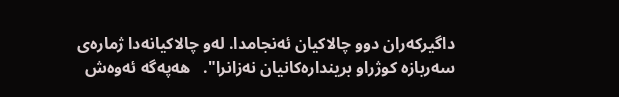داگیرکه‌ران دوو چالاکیان ئه‌نجامدا. له‌و چالاکیانه‌دا ژماره‌ى سه‌ربازه‌ کوژراو برینداره‌کانیان نه‌زانرا".   هه‌په‌گه‌ ئه‌وه‌ش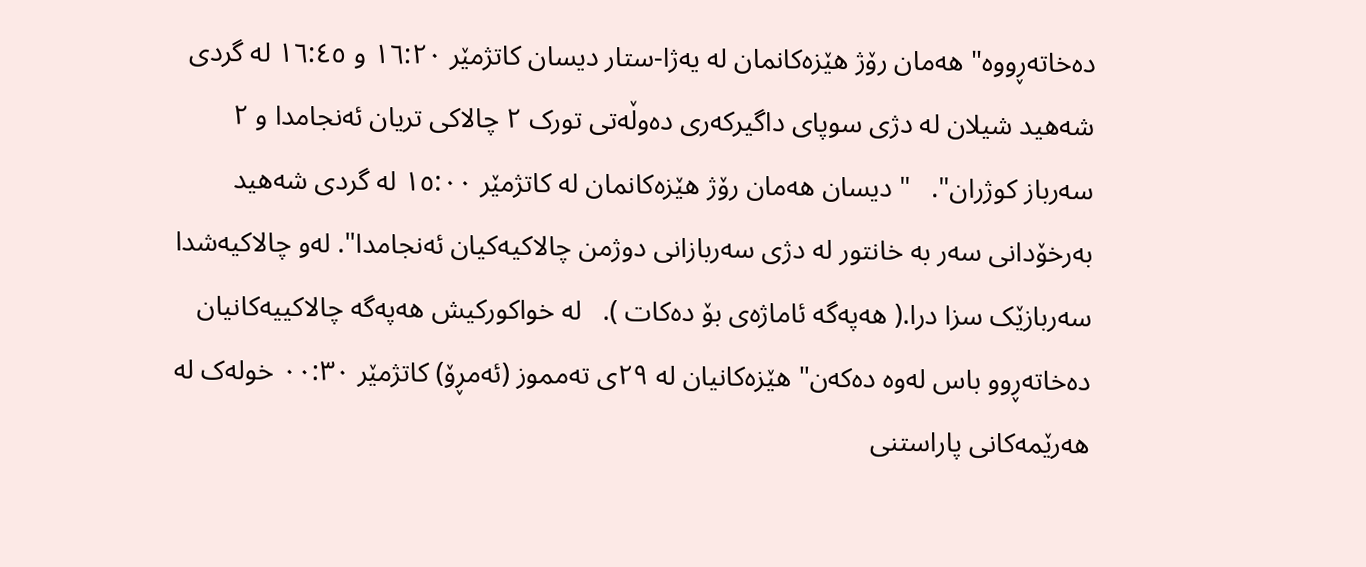ده‌خاته‌ڕووه‌" هه‌مان رۆژ هێزه‌کانمان له‌ یه‌ژا-ستار دیسان کاتژمێر ١٦:٢٠ و ١٦:٤٥ له‌ گردى شه‌هید شیلان له‌ دژى سوپاى داگیرکه‌رى ده‌وڵه‌تى تورک ٢ چالاکى تریان ئه‌نجامدا و ٢ سه‌رباز کوژران".   " دیسان هه‌مان رۆژ هێزه‌کانمان له‌ کاتژمێر ١٥:٠٠ له‌ گردى شه‌هید به‌رخۆدانى سه‌ر به‌ خانتور له‌ دژى سه‌ربازانى دوژمن چالاکیه‌کیان ئه‌نجامدا". له‌و چالاکیه‌شدا سه‌ربازێک سزا درا.( هه‌په‌گه‌ ئاماژه‌ى بۆ ده‌کات ).   له‌ خواکورکیش هه‌په‌گه‌ چالاکییه‌کانیان ده‌خاته‌ڕوو باس له‌وه‌ ده‌که‌ن" هێزه‌کانیان له‌ ٢٩ى ته‌مموز (ئه‌مڕۆ) کاتژمێر ٠٠:٣٠ خوله‌ک له‌ هه‌رێمه‌کانى پاراستنى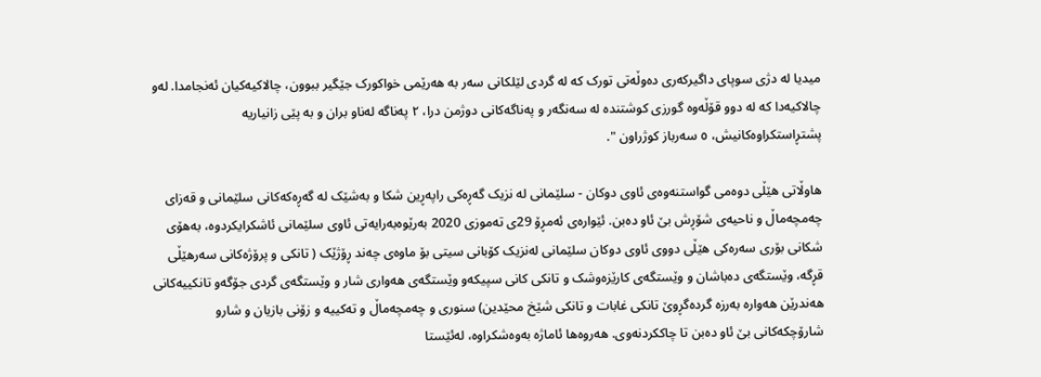میدیا له‌ دژى سوپاى داگیرکه‌رى ده‌وڵه‌تى تورک که‌ له‌ گردى لێلکانى سه‌ر به‌ هه‌رێمى خواکورک جێگیر ببوون، چالاکیه‌کیان ئه‌نجامدا. له‌و چالاکیه‌دا که‌ له‌ دوو قۆڵه‌وه‌ گورزى کوشتنده‌ له‌ سه‌نگه‌ر و په‌ناگه‌کانى دوژمن درا، ٢ په‌ناگه‌ له‌ناو بران و به‌ پێى زانیاریه‌ پشتڕاستکراوه‌کانیش، ٥ سه‌رباز کوژراون ".

هاوڵاتى ‌هێڵى دوه‌مى گواستنه‌وه‌ى ئاوى دوکان - سلێمانى له‌ نزیک گه‌ڕه‌کى راپه‌ڕین شکا و به‌شێک له‌ گه‌ڕه‌که‌کانى سلێمانى و قه‌زاى چه‌مچه‌ماڵ و ناحیه‌ى شۆڕش بێ ئاو ده‌بن. ئێواره‌ى ئه‌مڕۆ 29ى ته‌موزى 2020 به‌رێوه‌به‌رایه‌تى ئاوى سلێمانى ئاشکرایکردوه‌، به‌هۆى شکانى بۆرى سه‌ره‌کى هێڵى دووى ئاوى دوکان سلێمانى له‌نزیک کۆبانى سیتى بۆ ماوه‌ى چه‌ند ڕۆژێک ( تانکى و پرۆژه‌کانى سه‌رهێڵى قڕگه‌، وێستگه‌ى ده‌باشان و وێستگه‌ى کارێزه‌وشک و تانکى کانى سپیکه‌و وێستگه‌ى هه‌وارى شار و وێستگه‌ى گردى جۆگه‌و تانکییه‌کانى هه‌ندرێن هه‌واره‌ به‌رزه‌ گرده‌گڕوێ تانکى غابات و تانکى شێخ محێدین) سنورى و چه‌مچه‌ماڵ و ته‌کییه‌ و زۆنى بازیان و شارو شارۆچکه‌کانى بێ ئاو ده‌بن تا چاککردنه‌وی. هه‌روه‌ها ئاماژه‌ به‌وه‌شکراوه‌، له‌ئێستا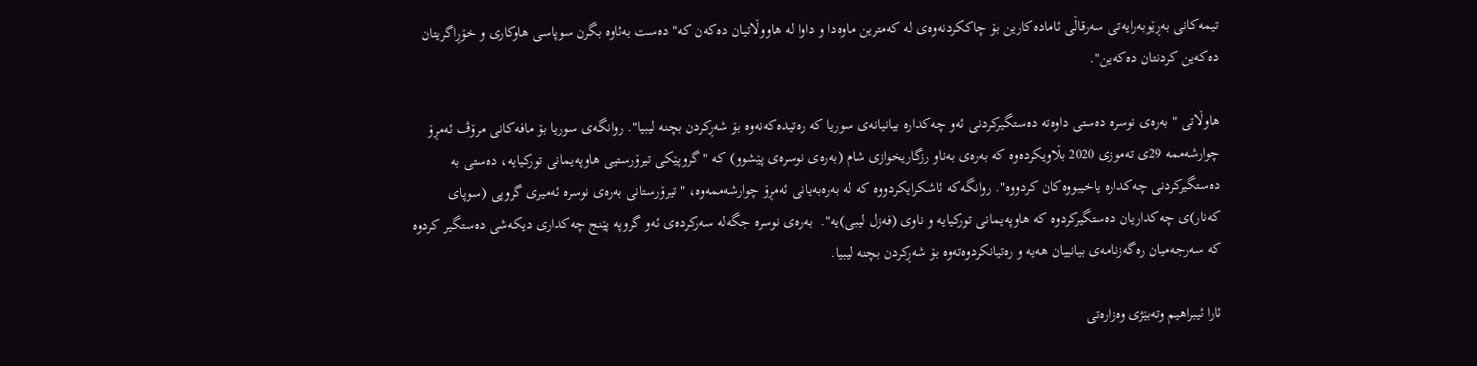تیمه‌کانى به‌ڕێوبه‌رایه‌تی سه‌رقاڵى ئاماده‌کارین بۆ چاککردنه‌وه‌ى له‌ که‌مترین ماوه‌دا و داوا له‌ هاووڵاتیان ده‌که‌ن که‌" ده‌ست به‌ئاوه‌ بگرن سوپاسى هاوکارى و خۆڕاگریتان ده‌که‌ین کردنتان ده‌که‌ین".

هاوڵاتى " به‌ره‌ى نوسره‌ ده‌ستى داوه‌ته‌ ده‌ستگیرکردنى ئه‌و چه‌کداره‌ بیانیانه‌ى سوریا که‌ ره‌تیده‌که‌نه‌وه‌ بۆ شه‌ڕکردن بچنه‌ لیبیا". روانگه‌ى سوریا بۆ مافه‌کانى مرۆڤ ئه‌مڕۆ چوارشه‌ممه‌ 29ى ته‌موزى 2020 بڵاویکرده‌وه‌ که‌ به‌ره‌ى به‌ناو رزگاریخوازى شام (به‌ره‌ى نوسره‌ى پێشوو) که‌ "گروپێکى تیرۆرستیى هاوپه‌یمانى تورکیایه‌، ده‌ستى به‌ ده‌ستگیرکردنى چه‌کداره‌ یاخیبووه‌کان کردووه‌". روانگه‌که‌ ئاشکرایکردووه‌ که‌ له‌ به‌ره‌به‌یانى ئه‌مڕۆ چوارشه‌ممه‌وه‌، "تیرۆرستانى به‌ره‌ى نوسره‌ ئه‌میرى گروپى (سوپاى که‌نار)ى چه‌کداریان ده‌ستگیرکردوه‌ که‌ هاوپه‌یمانى تورکیایه‌ و ناوى (فه‌زل لیبی)یه‌".  به‌ره‌ى نوسره‌ جگه‌له‌ سه‌رکرده‌ى ئه‌و گروپه‌ پێنج چه‌کدارى دیکه‌شى ده‌ستگیر کردوه‌ که‌ سه‌رجه‌میان ره‌گه‌زنامه‌ى بیانییان هه‌یه‌ و ره‌تیانکردوه‌ته‌وه‌ بۆ شه‌ڕکردن بچنه‌ لیبیا.

ئارا ئیبراهیم وته‌بێژى وه‌زاره‌تى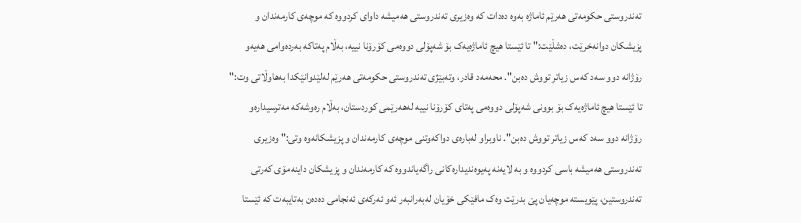ته‌ندروستى حکومه‌تى هه‌رێم ئاماژه‌ به‌وه‌ ده‌دات که‌ وه‌زیرى ته‌ندروستى هه‌میشه‌ داواى کردووه‌ که‌ موچه‌ى کارمه‌ندان و پزیشکان دوانه‌خرێت، ده‌شڵێت:" تا ئێستا هیچ ئاماژه‌یه‌ک بۆ شه‌پۆلی دووه‌مى کۆرۆنا نییه‌، به‌ڵام په‌تاکه‌ به‌رده‌وامى هه‌یه‌و رۆژانه‌ دوو سه‌د که‌س زیاتر تووش ده‌بن". محه‌مه‌د قادر، وته‌بێژى ته‌ندروستى حکومه‌تى هه‌رێم له‌لێدوانێکدا به‌هاوڵاتى وت:" تا ئێستا هیچ ئاماژه‌یه‌ک بۆ بوونى شه‌پۆلی دووه‌مى په‌تاى کۆرۆنا نییه‌ له‌هه‌رێمى کوردستان، به‌ڵام ره‌وشه‌که‌ مه‌ترسیداره‌و رۆژانه‌ دوو سه‌د که‌س زیاتر تووش ده‌بن". ناوبراو له‌باره‌ى دواکه‌وتنى موچه‌ى کارمه‌ندان و پزیشکانه‌وه‌ وتى:" وه‌زیرى ته‌ندروستى هه‌میشه‌ باسى کردووه‌ و به‌ لایه‌نه‌ په‌یوه‌ندیداره‌کانى راگه‌یاندووه‌ که‌ کارمه‌ندان و پزیشکان داینه‌مۆى که‌رتى ته‌ندروستین، پێویسته‌ موچه‌یان پێ بدرێت وه‌ک مافێکى خۆیان له‌به‌رانبه‌ر ئه‌و ئه‌رکه‌ى ئه‌نجامى ده‌ده‌ن به‌تایبه‌ت که‌ ئێستا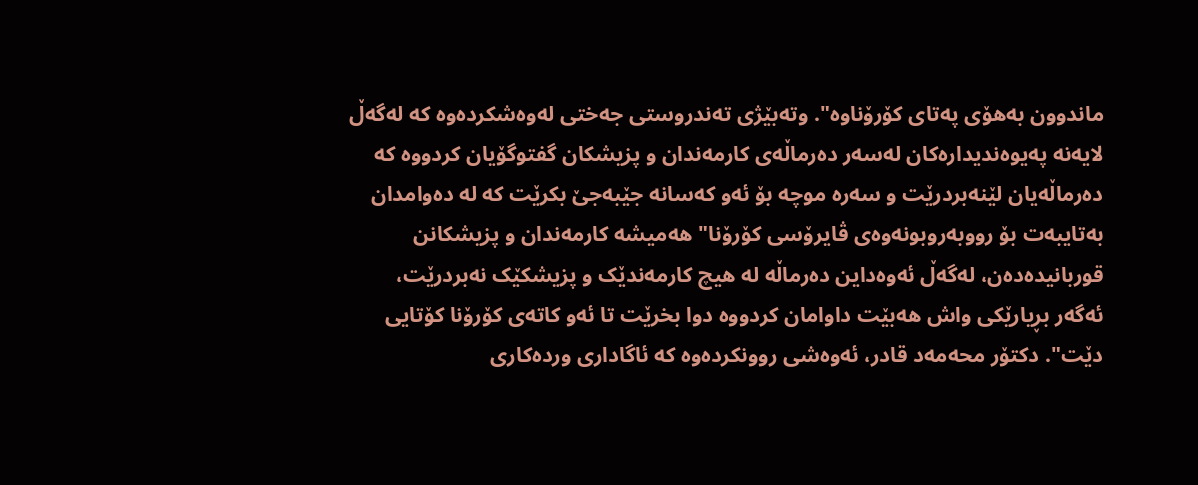ماندوون به‌هۆى په‌تاى کۆرۆناوه‌". وته‌بێژى ته‌ندروستى جه‌ختى له‌وه‌شکرده‌وه‌ که‌ له‌گه‌ڵ لایه‌نه‌ په‌یوه‌ندیداره‌کان له‌سه‌ر ده‌رماڵه‌ى کارمه‌ندان و پزیشکان گفتوگۆیان کردووه‌ که‌ ده‌رماڵه‌یان لێنه‌بردرێت و سه‌ره‌ موچه‌ بۆ ئه‌و که‌سانه‌ جێبه‌جێ بکرێت که‌ له‌ ده‌وامدان به‌تایبه‌ت بۆ رووبه‌روبونه‌وه‌ى ڤایرۆسى کۆرۆنا" هه‌میشه‌ کارمه‌ندان و پزیشکانن قوربانیده‌ده‌ن، له‌گه‌ڵ ئه‌وه‌داین ده‌رماڵه‌ له‌ هیچ کارمه‌ندێک و پزیشکێک نه‌بردرێت، ئه‌گه‌ر بڕیارێکى واش هه‌بێت داوامان کردووه‌ دوا بخرێت تا ئه‌و کاته‌ى کۆرۆنا کۆتایى دێت". دکتۆر محه‌مه‌د قادر، ئه‌وه‌شى روونکرده‌وه‌ که‌ ئاگادارى ورده‌کارى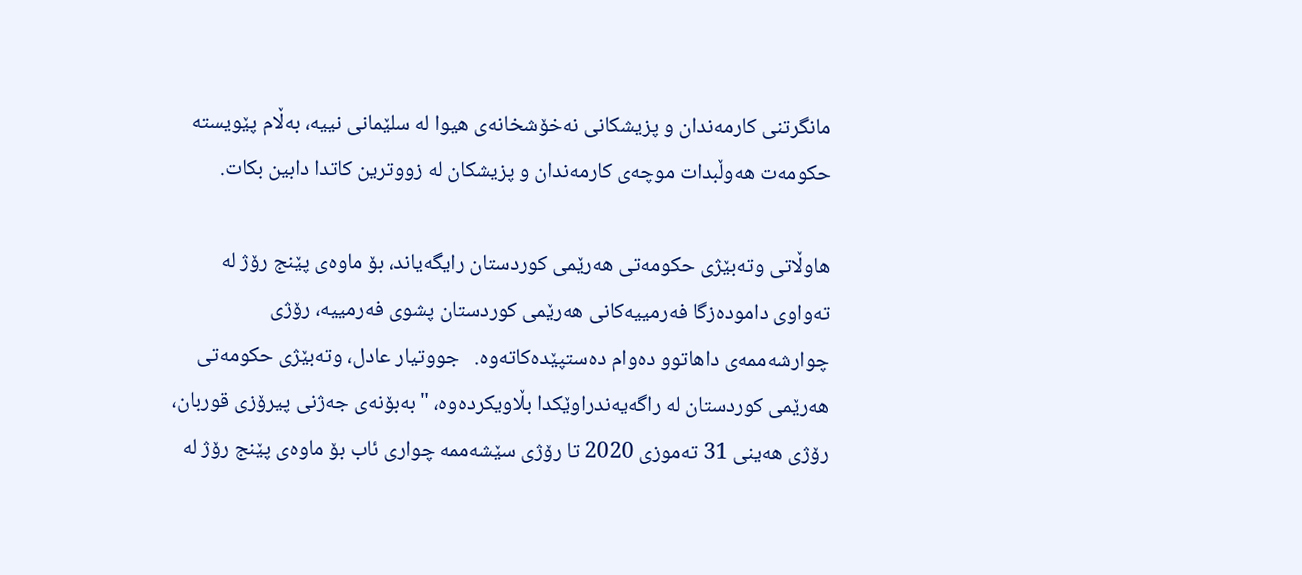مانگرتنى کارمه‌ندان و پزیشکانى نه‌خۆشخانه‌ى هیوا له‌ سلێمانى نییه‌، به‌ڵام پێویسته‌ حکومه‌ت هه‌وڵبدات موچه‌ى کارمه‌ندان و پزیشکان له‌ زووترین کاتدا دابین بکات.

هاوڵاتى ‌وته‌بێژى حکومه‌تى هه‌رێمى کوردستان رایگه‌یاند، بۆ ماوه‌ى پێنج رۆژ له‌ ته‌واوى داموده‌زگا فه‌رمییه‌کانى هه‌رێمى کوردستان پشوى فه‌رمییه‌، رۆژى چوارشه‌ممه‌ى داهاتوو ده‌وام ده‌ستپێده‌کاته‌وه‌.   جووتیار عادل، وته‌بێژى حکومه‌تى هه‌رێمى کوردستان له‌ راگه‌یه‌ندراوێکدا بڵاویکرده‌وه‌، "به‌بۆنه‌ى جه‌ژنى پیرۆزى قوربان، رۆژى ھه‌ینى 31 ته‌موزى 2020 تا رۆژى سێشه‌ممه‌‌ چوارى ئاب بۆ ماوه‌ى پێنج رۆژ له‌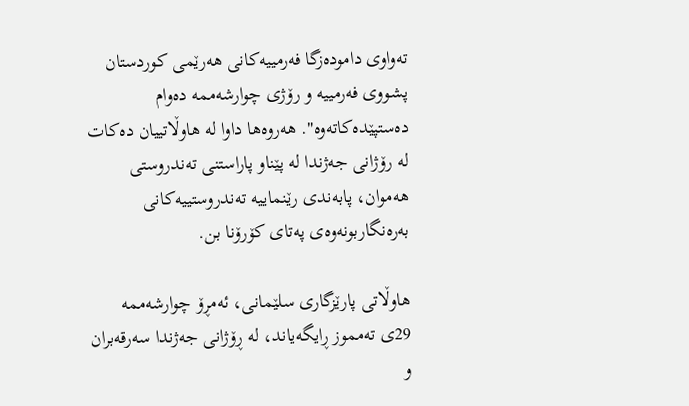ته‌واوى داموده‌زگا فه‌رمییه‌کانى هه‌رێمى کوردستان پشووى فه‌رمییه‌ و رۆژى چوارشه‌ممه‌ ده‌وام ده‌ستپێده‌کاته‌وه‌". هه‌روه‌ها داوا له‌ هاوڵاتییان ده‌کات له‌ رۆژانى جه‌ژندا له‌ پێناو پاراستنى ته‌ندروستى هه‌موان، پابه‌ندى رێنماییه‌ ته‌ندروستییه‌کانى به‌ره‌نگاربونه‌وه‌ى په‌تاى کۆرۆنا بن.

هاوڵاتى پارێزگارى سلێمانی، ئه‌مڕۆ چوارشه‌ممه‌ 29ى ته‌مموز ڕایگه‌یاند، له‌ ڕۆژانى جه‌ژندا سه‌رقه‌بران و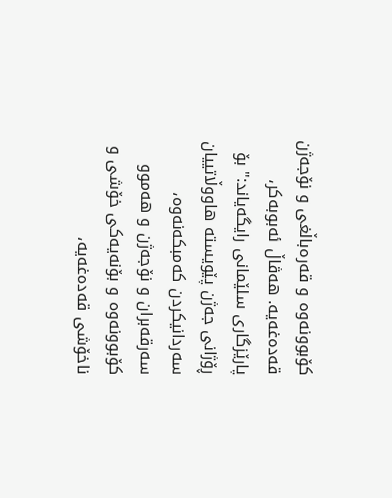کۆبوونه‌وه‌ و قه‌ره‌باڵغى و نۆجه‌ژن قه‌ده‌غه‌یه‌. هه‌ڤاڵ ئه‌بوبه‌کر، پارێزگارى سلێمانى رایگه‌یاند:" بۆ ڕۆژانى جه‌ژن پێویسته‌ هاووڵاتییان سه‌ردانیکردن که‌مبکه‌نه‌وه‌، سه‌رقه‌بران و نۆجه‌ژن و هه‌موو کۆبوونه‌وه‌ و بۆنه‌یه‌کى خۆشى و ناخۆشى قه‌ده‌غه‌یه‌،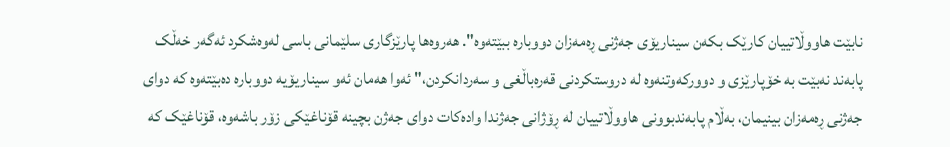نابێت هاووڵاتییان کارێک بکه‌ن سیناریۆى جه‌ژنى ڕه‌مه‌زان دووباره‌ ببێته‌وه‌". هه‌روه‌ها پارێزگارى سلێمانى باسى له‌وه‌شکرد ئه‌گه‌ر خه‌ڵک پابه‌ند نه‌بێت به‌ خۆپارێزى و دوورکه‌وتنه‌وه‌ له‌ دروستکردنى قه‌ره‌باڵغى و سه‌ردانکردن،" ئه‌وا هه‌مان ئه‌و سیناریۆیه‌ دووباره‌ ده‌بێته‌وه‌ که‌ دواى جه‌ژنى ڕه‌مه‌زان بینیمان، به‌ڵام پابه‌ندبوونى هاووڵاتییان له‌ ڕۆژانى جه‌ژندا واده‌کات دواى جه‌ژن بچینه‌ قۆناغێکى زۆر باشه‌وه‌، قۆناغێک که‌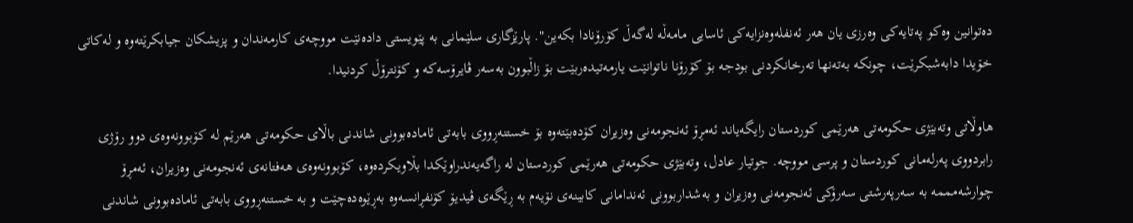ده‌توانین وه‌کو په‌تایه‌کى وه‌رزى یان هه‌ر ئه‌نفله‌وه‌نزایه‌کى ئاسایى مامه‌ڵه‌ له‌گه‌ڵ کۆرۆنادا بکه‌ین". پارێزگارى سلێمانى به‌ پێویستى داده‌نێت مووچه‌ى کارمه‌ندان و پزیشکان جیابکرێته‌وه‌ و له‌کاتى خۆیدا دابه‌شبکرێت، چونکه‌ به‌ته‌نها ته‌رخانکردنى بودجه‌ بۆ کۆرۆنا ناتوانێت یارمه‌تیده‌ربێت بۆ زاڵبوون به‌سه‌ر ڤایرۆسه‌که‌ و کۆنترۆڵ کردنیدا.

هاوڵاتى وته‌بێژى حکومه‌تى هه‌رێمى کوردستان رایگه‌یاند ئه‌مڕۆ ئه‌نجومه‌نى وه‌زیران کۆده‌بێته‌وه‌ بۆ خستنه‌ڕووى بابه‌تى ئاماده‌بوونى شاندنى باڵاى حکومه‌تى هه‌رێم له‌ کۆبوونه‌وه‌ى دوو رۆژى رابردووى په‌رله‌مانى کوردستان و پرسى مووچه‌. جوتیار عادل، وته‌بێژى حکومه‌تى هه‌رێمى کوردستان له‌ راگه‌یه‌ندراوێکدا بڵاویکرده‌وه‌، کۆبوونه‌وه‌ى هه‌فتانه‌ى ئه‌نجومه‌نى وه‌زیران، ئه‌مڕۆ چوارشه‌مممه‌ به‌ سه‌رپه‌رشتى سه‌رۆکى ئه‌نجومه‌نى وه‌زیران و به‌شداربوونى ئه‌ندامانى کابینه‌ى نۆیه‌م به‌ ڕێگه‌ى ڤیدیۆ کۆنفڕانسه‌وه‌ به‌ڕێوه‌ده‌چێت و به‌ خستنه‌ڕووى بابه‌تى ئاماده‌بوونى شاندنى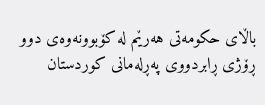باڵاى حکومه‌تى هه‌رێم له‌ کۆبوونه‌وه‌ى دوو ڕۆژى ڕابردووى په‌ڕله‌مانى کوردستان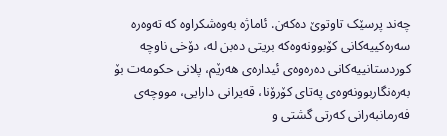چه‌ند پرسێک تاوتوێ ده‌که‌ن. ئاماژه‌ به‌وه‌شکراوه‌ که‌ ته‌وه‌ره‌ سه‌ره‌کییه‌کانى کۆبوونه‌وه‌که‌ بریتى ده‌بن له‌، دۆخى ناوچه‌ کوردستانییه‌کانى ده‌ره‌وه‌ى ئیداره‌ى هه‌رێم، پلانى حکومه‌ت بۆ به‌ره‌نگاربوونه‌وه‌ى په‌تاى کۆرۆنا، قه‌یرانى دارایی، مووچه‌ى فه‌رمانبه‌رانى که‌رتى گشتى و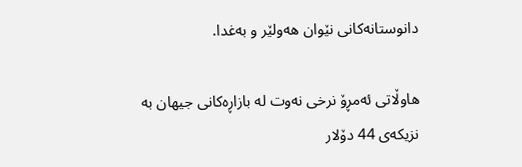دانوستانه‌کانى نێوان هه‌ولێر و به‌غدا.

هاوڵاتى ‌ئه‌مڕۆ نرخى نه‌وت له‌ بازاڕه‌کانى جیهان به‌ نزیکه‌ى 44 دۆلار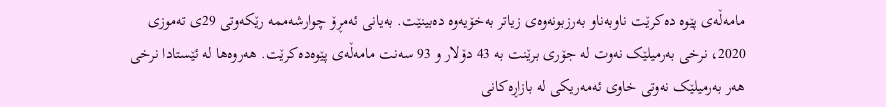مامه‌ڵه‌ی پێوه‌ ده‌کرێت ناوبه‌ناو به‌رزبونه‌وه‌ى زیاتر به‌خۆیه‌وه‌ ده‌بینێت. به‌یانى ئه‌مڕۆ چوارشه‌ممه‌ رێکه‌وتى 29ى ته‌موزى 2020، نرخى به‌رمیلێک نه‌وت له‌ جۆرى برێنت به‌ 43 دۆلار و 93 سه‌نت مامه‌ڵه‌ى پێوه‌ده‌کرێت. هه‌روه‌ها له‌ ئێستادا نرخى هه‌ر به‌رمیلێک نه‌وتى خاوى ئه‌مه‌ریکى له‌ بازاڕه‌کانى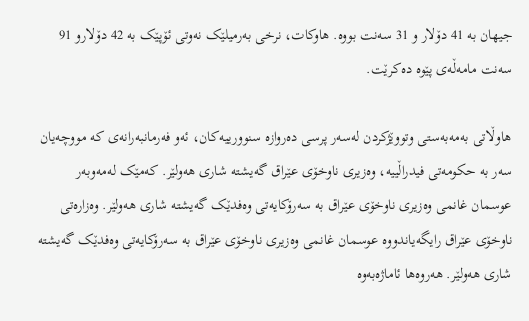جیهان به‌ 41 دۆلار و 31 سه‌نت بووه‌. هاوکات، نرخى به‌رمیلێک نه‌وتى ئۆپێک به‌ 42 دۆلارو 91 سه‌نت مامه‌ڵه‌ى پێوه‌ ده‌کرێت.

هاوڵاتى به‌مه‌به‌ستی وتووێژکردن له‌سه‌ر پرسى ده‌روازه‌ سنوورییه‌کان، ئه‌و فه‌رمانبه‌رانه‌ى که‌ مووچه‌یان سه‌ر به‌ حکومه‌تى فیدراڵییه‌، وه‌زیرى ناوخۆى عێراق گه‌یشته‌ شاری هه‌ولێر. که‌مێک له‌مه‌وبه‌ر عوسمان غانمى وه‌زیرى ناوخۆى عێراق به‌ سه‌رۆکایه‌تی وه‌فدێک گه‌یشته‌ شاری هه‌ولێر. وه‌زاره‌تى ناوخۆى عێراق رایگه‌یاندووه‌ عوسمان غانمى وه‌زیرى ناوخۆى عێراق به‌ سه‌رۆکایه‌تی وه‌فدێک گه‌یشته‌ شاری هه‌ولێر. هه‌روه‌ها ئاماژه‌به‌وه‌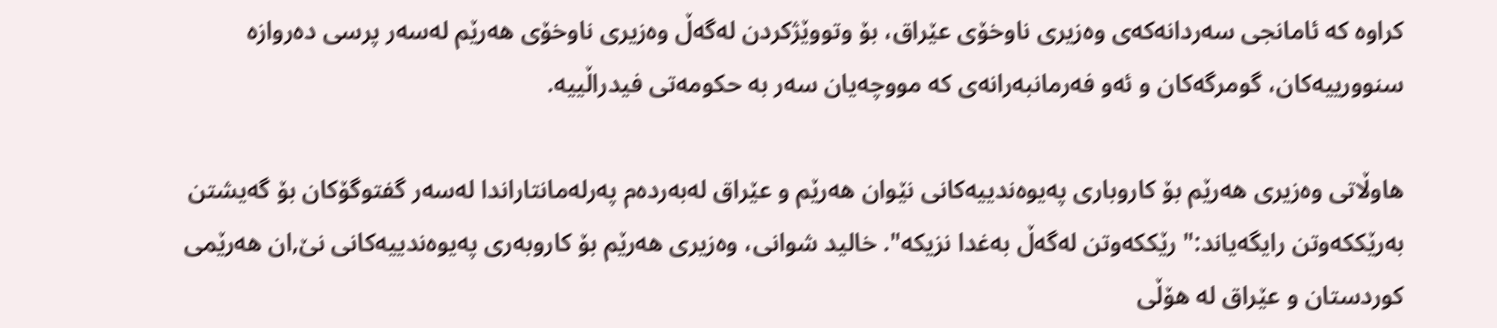کراوه‌ که‌ ئامانجى سه‌ردانه‌که‌ى وه‌زیرى ناوخۆى عێراق، بۆ وتووێژکردن له‌گه‌ڵ‌ وه‌زیرى ناوخۆى هه‌رێم له‌سه‌ر پرسى ده‌روازه‌ سنوورییه‌کان، گومرگه‌کان و ئه‌و فه‌رمانبه‌رانه‌ى که‌ مووچه‌یان سه‌ر به‌ حکومه‌تى فیدراڵییه‌.

هاوڵاتى وه‌زیرى هه‌رێم بۆ کاروبارى په‌یوه‌ندییه‌کانى نێوان هه‌رێم و عێراق له‌به‌رده‌م په‌رله‌مانتاراندا له‌سه‌ر گفتوگۆکان بۆ گه‌یشتن به‌رێککه‌وتن رایگه‌یاند:" رێککه‌وتن له‌گه‌ڵ به‌غدا نزیکه‌". خالید شوانى، وه‌زیرى هه‌رێم بۆ کاروبه‌رى په‌یوه‌ندییه‌کانى نێ,ان هه‌رێمى کوردستان و عێراق له‌ هۆڵى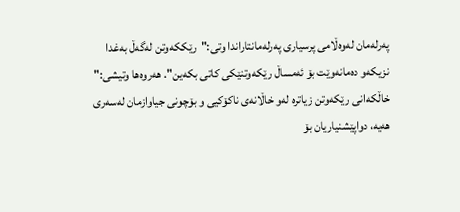په‌رله‌مان له‌وه‌ڵامى پرسیارى په‌رله‌مانتاراندا وتى:"رێککه‌وتن له‌گه‌ڵ به‌غدا نزیکه‌و ده‌مانه‌وێت بۆ ئه‌مساڵ رێکه‌وتنێکى کاتى بکه‌ین". هه‌روه‌ها وتیشى:" خاڵکه‌انى رێکه‌وتن زیاتره‌ له‌و خاڵانه‌ى ناکۆکیى و بۆچونى جیاوازمان له‌سه‌رى هه‌یه‌، دواپێشنیاریان بۆ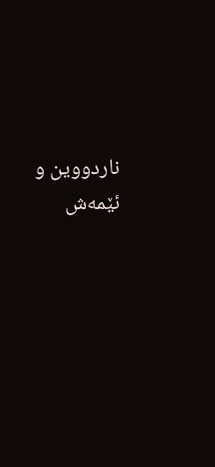ناردووین و ئێمه‌ش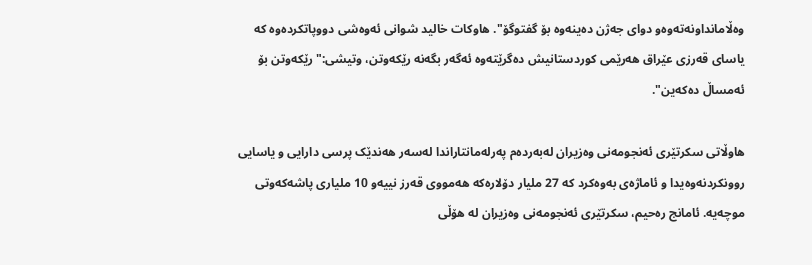وه‌ڵامانداونه‌ته‌وه‌و دواى جه‌ژن ده‌ینه‌وه‌ بۆ گفتوگۆ". هاوکات خالید شوانى ئه‌وه‌شى دووپاتکرده‌وه‌ که‌ یاساى قه‌رزى عێراق هه‌رێمى کوردستانیش ده‌گرێته‌وه‌ ئه‌گه‌ر بگه‌نه‌ رێکه‌وتن، وتیشى:" رێکه‌وتن بۆ ئه‌مساڵ ده‌که‌ین".

هاوڵاتى سکرتێرى ئه‌نجومه‌نى وه‌زیران له‌به‌رده‌م په‌رله‌مانتاراندا له‌سه‌ر هه‌ندێک پرسى دارایى و یاسایى روونکردنه‌وه‌یدا و ئاماژه‌ى به‌وه‌کرد که‌ 27 ملیار دۆلاره‌که‌ هه‌مووى قه‌رز نییه‌و 10 ملیارى پاشه‌که‌وتى موچه‌یه‌. ئامانج ره‌حیم، سکرتێرى ئه‌نجومه‌نى وه‌زیران له‌ هۆڵى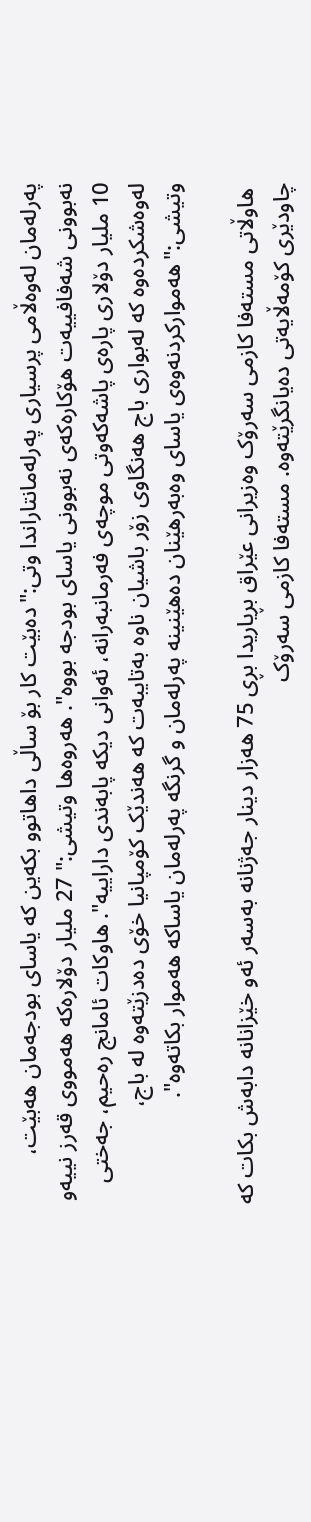په‌رله‌مان له‌وه‌ڵامى پرسیارى په‌رله‌مانتاراندا وتى:"ده‌بێت کار بۆ ساڵى داهاتوو بکه‌ین که‌ یاساى بودجه‌مان هه‌بێت، نه‌بوونى شه‌فافییه‌ت هۆکاره‌که‌ى نه‌بوونى یاساى بودجه‌ بووه‌". هه‌روه‌ها وتیشى:" 27 ملیار دۆلاره‌که‌ هه‌مووى قه‌رز نییه‌و 10 ملیار دۆلارى پاره‌ى پاشه‌که‌وتى موچه‌ى فه‌رمانبه‌رانه‌، ئه‌وانى دیکه‌ پابه‌ندى داراییه‌". هاوکات ئامانج ره‌حیم، جه‌ختى له‌وه‌شکرده‌وه‌ که‌ له‌بوارى باج هه‌نگاوى زۆر باشیان ناوه‌ به‌تایبه‌ت که‌ هه‌ندێک کۆمپانیا خۆى ده‌دزێته‌وه‌ له‌ باج، وتیشى:"هه‌موارکردنه‌وه‌ى یاساى وه‌به‌رهێنان ده‌هێنینه‌ په‌رله‌مان و گرنگه‌ په‌رله‌مان یاساکه‌ هه‌موار بکاته‌وه‌".

 هاوڵاتى مسته‌فا کازمى سه‌رۆک وه‌زیرانى عێراق بڕیاریدا بڕى 75 هه‌زار دینار جه‌ژنانه‌ به‌سه‌ر ئه‌و خێزانانه‌ دابه‌ش بکات که‌ چاودێرى کۆمه‌ڵایه‌تى ده‌یانگرێته‌وه‌. مسته‌فا کازمى سه‌رۆک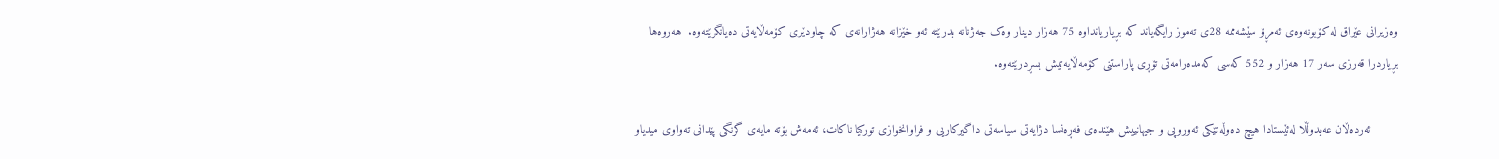وه‌زیرانى عێراق له‌ کۆبونه‌وه‌ى ئه‌مڕۆ سێشه‌ممه‌ 28ى ته‌موز رایگه‌یاند که‌ بڕیاریانداوه‌ 75 هه‌زار دینار وه‌ک جه‌ژنانه‌ بدرێته‌ ئه‌و خێزانه‌ هه‌ژارانه‌ى که‌ چاودێرى کۆمه‌ڵایه‌تى ده‌یانگرێته‌وه‌.  هه‌روه‌ها بڕیاردرا قه‌رزى سه‌ر 17 هه‌زار و 552 که‌سى که‌مده‌رامه‌تى تۆڕى پاراستنى کۆمه‌ڵایه‌تیش بسڕدرێته‌وه‌.

        ئه‌رده‌ڵان عه‌بدوڵڵا لەئێستادا هیچ دەوڵەتێکی ئەوروپی و جیهانیيش هێندەی فەڕەنسا دژایەتی سیاسەتی داگیرکاریی و فراوانخوازی تورکیا ناکات، ئەمەش بۆتە مایەی گرنگی پێدانی تەواوی میدیاو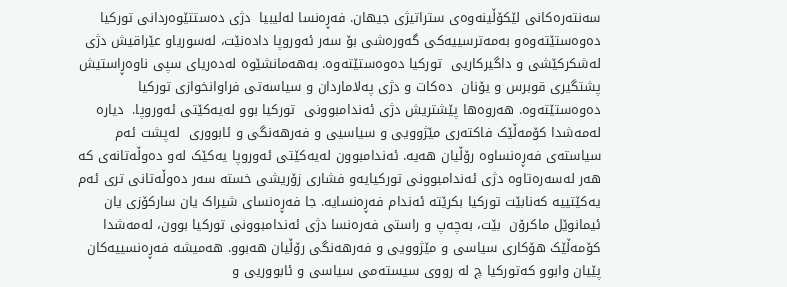سەنتەرەکانی لێکۆڵینەوەی ستراتیژی جیهان. فەڕەنسا لەلیبیا  دژی دەستتێوەردانی تورکیا دەوەستێتەوەو بەمەترسییەکی گەورەشی بۆ سەر ئەوروپا دادەنێت، لەسوریاو عێراقیش دژی لەشکرکێشی و داگیرکاریی  تورکیا دەوەستێتەوە. بەهەمانشێوە لەدەریای سپی ناوەڕاستیش پشتگیری قوبرس و یۆنان  دەکات و دژی پەلاماردان و سیاسەتی فراوانخوازی تورکیا دەوەستێتەوە. هەروەها پێشتریش دژی ئەندامبوونی  تورکیا بوو لەیەکێتی ئەوروپا.  دیارە لەمەشدا کۆمەڵێک فاکتەری مێژوویی و سیاسیی و فەرهەنگی و ئابووری  لەپشت ئەم سیاستەی فەڕەنساوە رۆڵیان هەیە. ئەندامبوون لەیەکێتی ئەوروپا یەکێک لەو دەوڵەتانەی کە هەر لەسەرەتاوە دژی ئەندامبوونی تورکیایەو فشاری زۆریشی خستە سەر دەوڵەتانی تری ئەم یەکێتییە کەنابێت تورکیا بکرێتە ئەندام فەڕەنسایە. جا فەڕەنسای شیراک یان سارکۆزی یان ئیمانوێل ماکرۆن  بێت، بەچەپ و راستی فەرەنسا دژی ئەندامبوونی تورکیا بوون، لەمەشدا کۆمەڵێک هۆکاری سیاسی و مێژوویی و فەرهەنگی رۆڵیان هەبوو. هەمیشە فەڕەنسییەکان پێیان وابوو کەتورکیا چ لە رووی سیستەمی سیاسی و ئابووریی و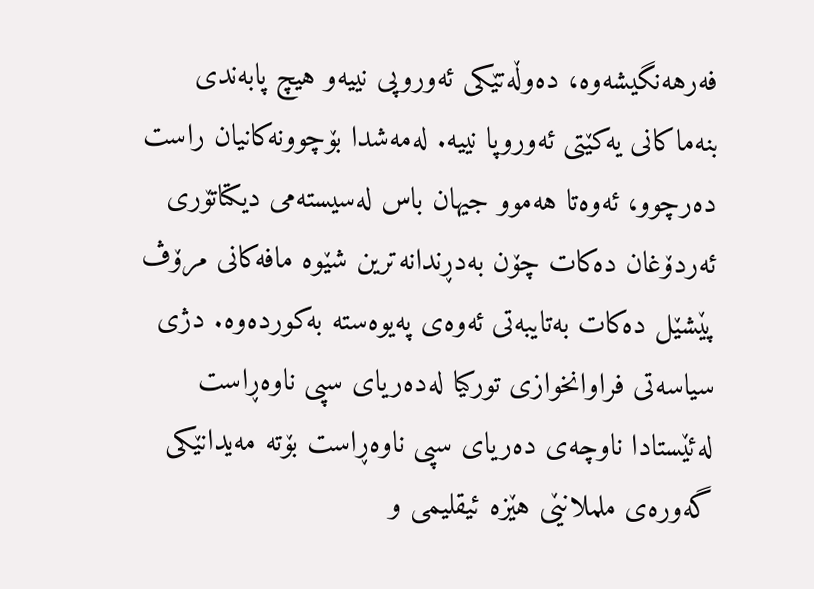فەرهەنگیشەوە، دەوڵەتێکی ئەوروپی نییەو هیچ پابەندی بنەماکانی یەکێتی ئەوروپا نییە. لەمەشدا بۆچوونەکانیان راست دەرچوو، ئەوەتا هەموو جیهان باس لەسیستەمی دیکتاتۆری ئەردۆغان دەکات چۆن بەدڕندانەترین شێوە مافەکانی مرۆڤ پێشێل دەکات بەتایبەتی ئەوەی پەیوەستە بەکوردەوە. دژی سیاسەتی فراوانخوازی تورکیا لەدەریای سپی ناوەڕاست لەئێستادا ناوچەی دەریای سپی ناوەڕاست بۆتە مەیدانێکی گەورەی ململانێی هێزە ئیقلیمی و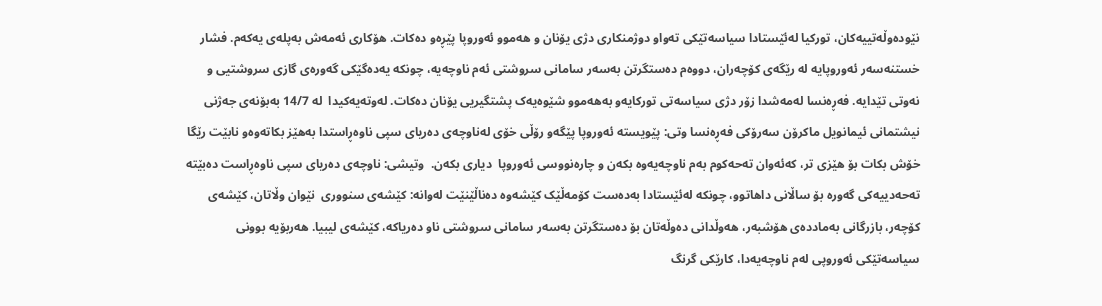نێودەوڵەتییەکان، تورکیا لەئێستادا سیاسەتێکی تەواو دوژمنکاری دژی یۆنان و هەموو ئەوروپا پێڕەو دەکات. هۆکاری ئەمەش بەپلەی یەکەم. فشار خستنەسەر ئەوروپایە لە رێگەی کۆچەران، دووەم دەستگرتن بەسەر سامانی سروشتی ئەم ناوچەیە، چونکە یەدەگێکی گەورەی گازی سروشتیی و  نەوتی تێدایە. فەڕەنسا لەمەشدا زۆر دژی سیاسەتی تورکایەو بەهەموو شێوەیەک پشتگیريی یۆنان دەکات. لەوتەیەکیدا  لە 14/7 بەبۆنەی جەژنی نیشتمانی ئیمانویل ماکرۆن سەرۆکی فەڕەنسا وتی: پێویستە ئەوروپا پێگەو رۆڵی خۆی لەناوچەی دەریای سپی ناوەڕاستدا بەهێز بکاتەوەو نابێت رێگا خۆش بکات بۆ هێزی تر، کەئەوان تەحەکوم بەم ناوچەیەوە بکەن و چارەنووسی ئەوروپا  دیاری بکەن.  وتیشی: ناوچەی دەریای سپی ناوەڕاست دەبێتە تەحەدییەکی گەورە بۆ ساڵانی داهاتوو، چونکە لەئێستادا بەدەست کۆمەڵێک کێشەوە دەناڵێنێت لەوانە: کێشەی سنووری  نێوان وڵاتان، کێشەی کۆچەر، بازرگانی بەماددەی هۆشبەر، هەوڵدانی دەوڵەتان بۆ دەستگرتن بەسەر سامانی سروشتی ناو دەریاکە، کێشەی لیبیا. هەربۆیە بوونی سیاسەتێکی ئەوروپی لەم ناوچەیەدا، کارێکی گرنگ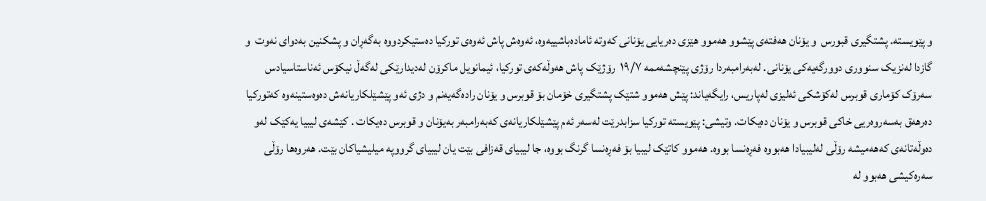و پێویستە. پشتگیری قبورس  و یۆنان هەفتەی پێشوو هەموو هێزی دەریایی یۆنانی کەوتە ئامادەباشییەوە، ئەوەش پاش ئەوەی تورکیا دەستیکردووە بەگەڕان و پشکنین بەدوای نەوت  و گازدا لەنزیک سنووری دوورگەیەکی یۆنانی. لەبەرامبەردا رۆژی پێنچشەممە ١٩/٧  رۆژێک پاش هەوڵەکەی تورکیا، ئیمانویل ماکرۆن لەدیدارێکی لەگەڵ نیکۆس ئەناستاسیادس سەرۆک کۆماری قوبرس لەکۆشکی ئەلیزی لەپاریس، رایگەیاند: پێش هەموو شتێک پشتگیری خۆمان بۆ قوبرس و یۆنان رادەگەیەنم و دژی ئەو پێشێلکاریانەش دەوەستینەوە کەتورکیا دەرهەق بەسەروەريی خاکی قوبرس و یۆنان دەیکات. وتیشی: پێویستە تورکیا سزابدرێت لەسەر ئەم پێشێلکاریانەی کەبەرامبەر بەیۆنان و قوبرس دەیکات . کێشەی لیبیا یەکێک لەو دەوڵەتانەی کەهەمیشە رۆڵی لەلیبیادا هەبووە فەڕەنسا بووە. هەموو کاتێک لیبیا بۆ فەڕەنسا گرنگ بووە، جا لیبیای قەزافی بێت یان لیبیای گرووپە میلیشیاکان بێت. هەروەها رۆڵی سەرەکیشی هەبوو لە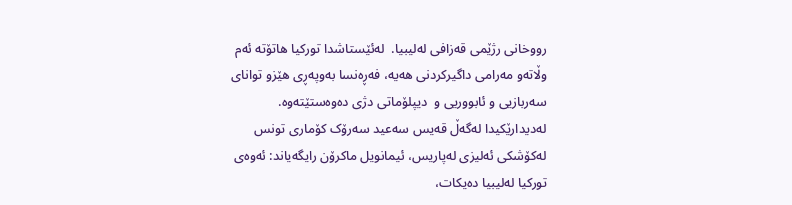رووخانی رژێمی قەزافی لەلیبیا.  لەئێستاشدا تورکیا هاتۆتە ئەم وڵاتەو مەرامی داگیرکردنی هەیە، فەڕەنسا بەوپەڕی هێزو توانای سەربازیی و ئابووریی و  دیپلۆماتی دژی دەوەستێتەوە. لەدیدارێکیدا لەگەڵ قەیس سەعید سەرۆک کۆماری تونس لەكۆشکی ئەلیزی لەپاریس، ئیمانویل ماکرۆن رایگەیاند: ئەوەی تورکیا لەلیبیا دەیکات،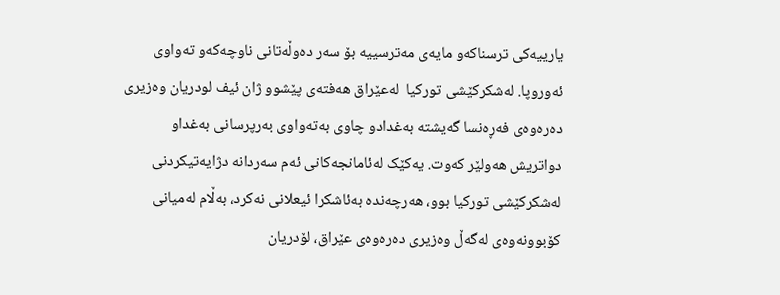یارییەکی ترسناکەو مایەی مەترسییە بۆ سەر دەوڵەتانی ناوچەکەو تەواوی ئەوروپا. لەشکرکێشی تورکیا  لەعێراق هەفتەی پێشوو ژان ئیف لودریان وەزیری دەرەوەی فەڕەنسا گەیشتە بەغدادو چاوی بەتەواوی بەرپرسانی بەغداو دواتریش هەولێر کەوت. یەکێک لەئامانجەکانی ئەم سەردانە دژایەتیکردنی لەشکرکێشی تورکیا بوو، هەرچەندە بەئاشکرا ئیعلانی نەکرد، بەڵام لەمیانی کۆبوونەوەی لەگەڵ وەزیری دەرەوەی عێراق، لۆدریان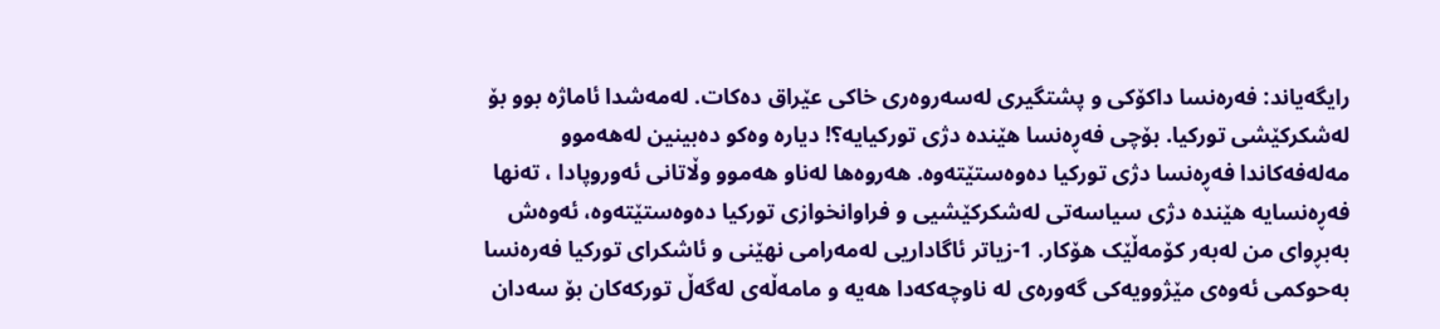رایگەیاند: فەرەنسا داکۆکی و پشتگیری لەسەروەری خاکی عێراق دەکات. لەمەشدا ئاماژە بوو بۆ لەشکرکێشی تورکیا. بۆچی فەڕەنسا هێندە دژی تورکیایە؟! دیارە وەکو دەبینین لەهەموو مەلەفەکاندا فەڕەنسا دژی تورکیا دەوەستێتەوە. هەروەها لەناو هەموو وڵاتانی ئەوروپادا ، تەنها فەڕەنسایە هێندە دژی سیاسەتی لەشکرکێشیی و فراوانخوازی تورکیا دەوەستێتەوە، ئەوەش بەبڕوای من لەبەر کۆمەڵێک هۆکار. 1-زیاتر ئاگاداریی لەمەرامی نهێنی و ئاشکرای تورکیا فەرەنسا بەحوکمی ئەوەی مێژوویەکی گەورەی لە ناوچەکەدا هەیە و مامەڵەی لەگەڵ تورکەکان بۆ سەدان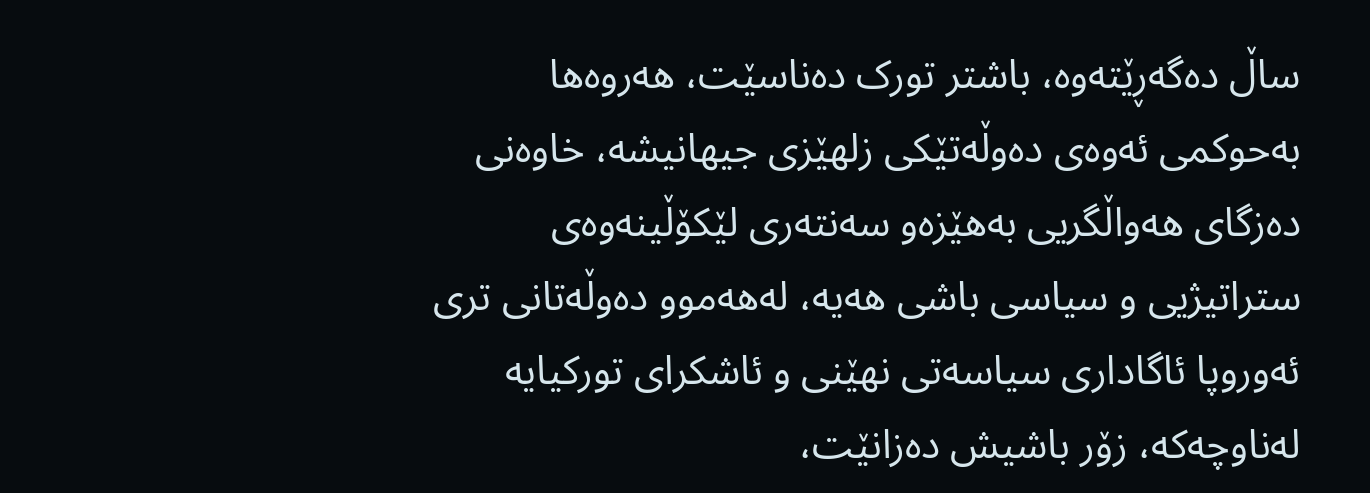ساڵ دەگەڕێتەوە، باشتر تورک دەناسێت، هەروەها بەحوکمی ئەوەی دەوڵەتێکی زلهێزی جیهانیشە، خاوەنی دەزگای هەواڵگریی بەهێزەو سەنتەری لێکۆڵینەوەی  ستراتیژیی و سیاسی باشی هەیە، لەهەموو دەوڵەتانی تری ئەوروپا ئاگاداری سیاسەتی نهێنی و ئاشکرای تورکیایە لەناوچەکە، زۆر باشیش دەزانێت،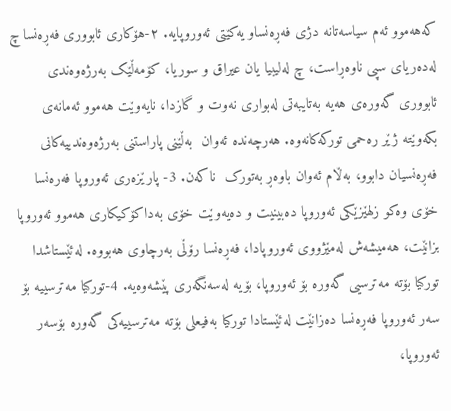کەهەموو ئەم سیاسەتانە دژی فەڕەنساو یەکێتی ئەوروپایە. ٢-هۆکاری ئابووری فەڕەنسا چ لەدەریای سپی ناوەڕاست، چ لەلیبیا یان عیراق و سوریا، کۆمەڵێک بەرژەوەندی ئابووری گەورەی هەیە بەتایبەتی لەبواری نەوت و گازدا، نایەوێت هەموو ئەمانەی بکەوێتە ژێر رەحمی تورکەکانەوە. هەرچەندە ئەوان  بەڵێنی پاراستنی بەرژەوەندییەکانی فەڕەنسیان دابوو، بەڵام ئەوان باوەڕ بەتورک  ناکەن. 3- پارێزەری ئەوروپا فەرەنسا خۆی وەکو زلهێزێکی ئەوروپا دەبینیت و دەیەوێت خۆی بەداکۆکیکاری هەموو ئەوروپا بزانێت، هەمیشەش لەمێژووی ئەوروپادا، فەڕەنسا رۆڵی بەرچاوی هەبووە. لەئێستاشدا تورکیا بۆتە مەترسيی گەورە بۆ ئەوروپا، بۆیە لەسەنگەری پێشەوەیە. 4-تورکیا مەترسییە بۆ سەر ئەوروپا فەڕەنسا دەزانێت لەئێستادا تورکیا بەفیعلی بۆتە مەترسییەکی گەورە بۆسەر ئەوروپا،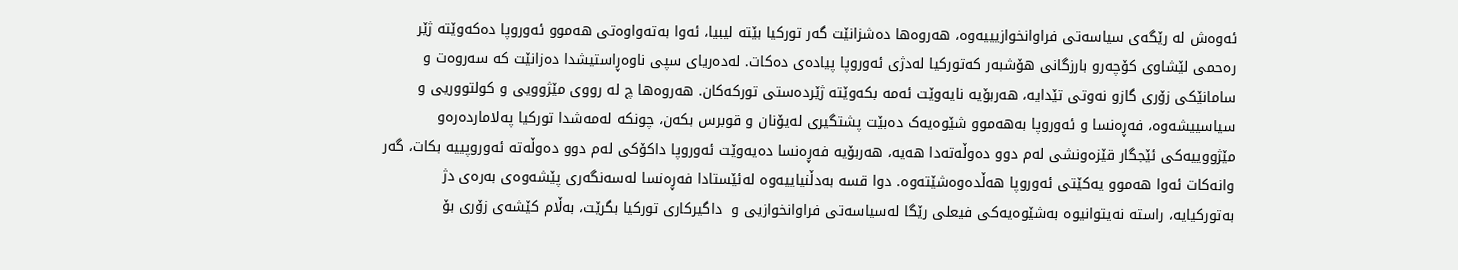ئەوەش لە رێگەی سیاسەتی فراوانخوازیییەوە، هەروەها دەشزانێت گەر تورکیا بێتە لیبیا، ئەوا بەتەواوەتی هەموو ئەوروپا دەکەوێتە ژێر رەحمی لێشاوی کۆچەرو بارزگانی هۆشبەر کەتورکیا لەدژی ئەوروپا پیادەی دەکات. لەدەریای سپی ناوەڕاستیشدا دەزانێت کە سەروەت و سامانێکی زۆری گازو نەوتی تێدایە، هەربۆیە نایەوێت ئەمە بکەوێتە ژێردەستی تورکەکان. هەروەها چ لە رووی مێژوویی و کولتووریی و سیاسیيشەوە، فەڕەنسا و ئەوروپا بەهەموو شێوەیەک دەبێت پشتگیری لەیۆنان و قوبرس بکەن، چونکە لەمەشدا تورکیا پەلاماردەرەو مێژووییەکی ئێجگار قێزەونشی لەم دوو دەوڵەتەدا هەیە، هەربۆیە فەڕەنسا دەیەوێت ئەوروپا داکۆکی لەم دوو دەوڵەتە ئەوروپییە بکات، گەر وانەکات ئەوا هەموو یەکێتی ئەوروپا هەڵدەوەشێتەوە. دوا قسە بەدڵنیاییەوە لەئێستادا فەڕەنسا لەسەنگەری پێشەوەی بەرەی دژ بەتورکیایە، راستە نەیتوانیوە بەشێوەیەکی فیعلی رێگا لەسیاسەتی فراوانخوازیی و  داگیرکاری تورکیا بگرێت، بەڵام کێشەی زۆری بۆ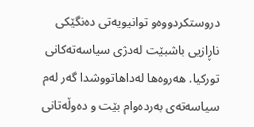دروستکردووەو توانیویەتی دەنگێکی ناڕازیی باشبێت لەدژی سیاسەتەکانی تورکیا. هەروەها لەداهاتووشدا گەر لەم سیاسەتەی بەردەوام بێت و دەوڵەتانی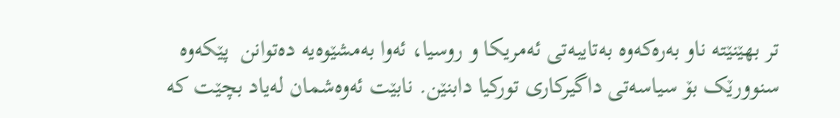تر بهێنێتە ناو بەرەکەوە بەتایبەتی ئەمریکا و روسیا، ئەوا بەمشێوەیە دەتوانن  پێکەوە سنوورێک بۆ سیاسەتی داگیرکاری تورکیا دابنێن. نابێت ئەوەشمان لەیاد بچێت کە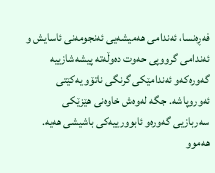فەڕەنسا، ئەندامی هەمیشەیی ئەنجومەنی ئاسایش و ئەندامی گرووپی حەوت دەوڵەتە پیشەشازییە گەورەکەو ئەندامێکی گرنگی ناتۆو یەکێتی ئەوروپاشە. جگە لەوەش خاوەنی هێزێکی سەربازیی گەورەو ئابوورییەکی باشیشی هەیە. هەموو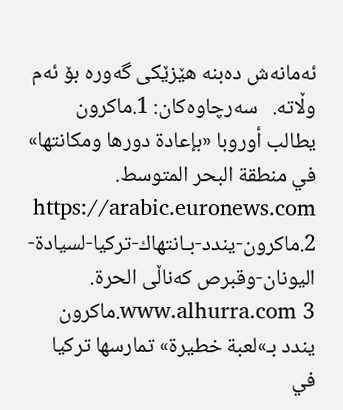ئەمانەش دەبنە هێزێکی گەورە بۆ ئەم وڵاتە.   سەرچاوەکان: 1.ماكرون يطالب أوروبا «بإعادة دورها ومكانتها» في منطقة البحر المتوسط. https://arabic.euronews.com 2.ماكرون-يندد-بـانتهاك-تركيا-لسيادة-اليونان-وقبرص کەناڵی الحرة. www.alhurra.com 3.ماكرون يندد بـ»لعبة خطيرة» تمارسها تركيا في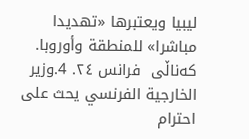ليبيا ويعتبرها «تهديدا مباشرا» للمنطقة وأوروبا. کەناڵی  فرانس ٢٤. 4.وزير الخارجية الفرنسي يحث على احترام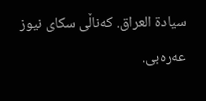سيادة العراق. کەناڵی سکای نیوز عەرەبی.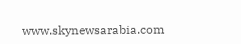www.skynewsarabia.com